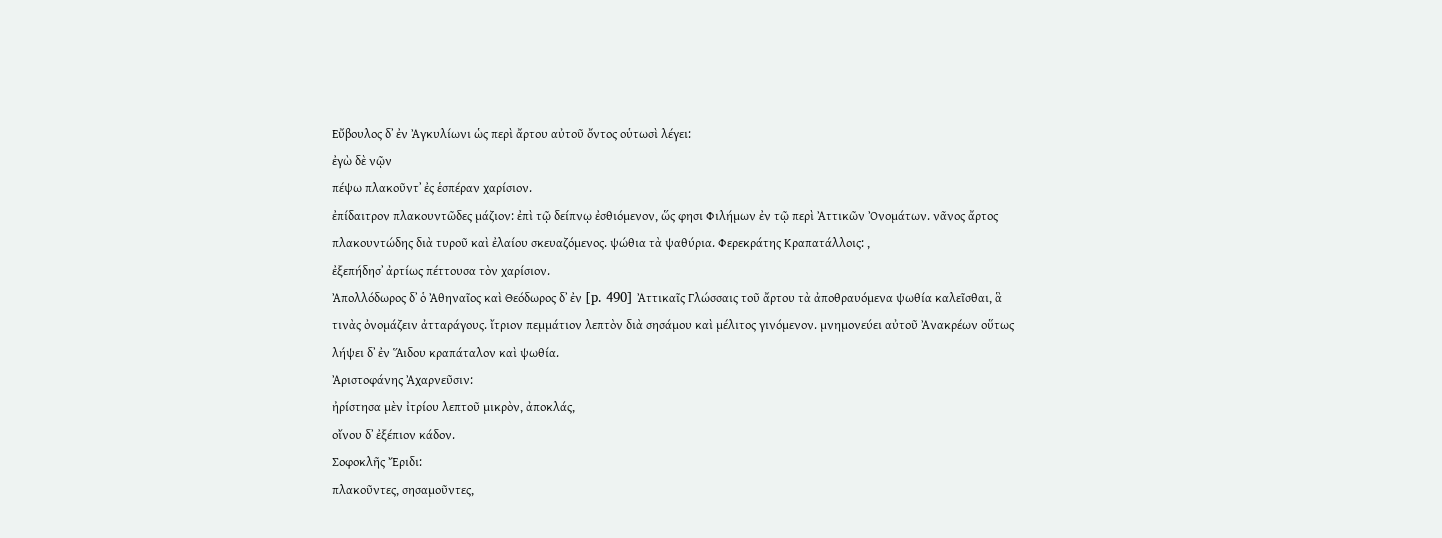Εὔβουλος δ᾽ ἐν Ἀγκυλίωνι ὡς περὶ ἄρτου αὐτοῦ ὄντος οὑτωσὶ λέγει:
ἐγὼ δὲ νῷν
πέψω πλακοῦντ᾽ ἐς ἑσπέραν χαρίσιον.
ἐπίδαιτρον πλακουντῶδες μάζιον: ἐπὶ τῷ δείπνῳ ἐσθιόμενον, ὥς φησι Φιλήμων ἐν τῷ περὶ Ἀττικῶν Ὀνομάτων. νᾶνος ἄρτος πλακουντώδης διὰ τυροῦ καὶ ἐλαίου σκευαζόμενος. ψώθια τὰ ψαθύρια. Φερεκράτης Κραπατάλλοις: ,
ἐξεπήδησ᾽ ἀρτίως πέττουσα τὸν χαρίσιον.
Ἀπολλόδωρος δ᾽ ὁ Ἀθηναῖος καὶ Θεόδωρος δ᾽ ἐν [p. 490] Ἀττικαῖς Γλώσσαις τοῦ ἄρτου τὰ ἀποθραυόμενα ψωθία καλεῖσθαι, ἃ τινὰς ὀνομάζειν ἀτταράγους. ἴτριον πεμμάτιον λεπτὸν διὰ σησάμου καὶ μέλιτος γινόμενον. μνημονεύει αὐτοῦ Ἀνακρέων οὕτως
λήψει δ᾽ ἐν Ἅιδου κραπάταλον καὶ ψωθία.
Ἀριστοφάνης Ἀχαρνεῦσιν:
ἠρίστησα μὲν ἰτρίου λεπτοῦ μικρὸν, ἀποκλάς,
οἴνου δ᾽ ἐξέπιον κάδον.
Σοφοκλῆς Ἔριδι:
πλακοῦντες, σησαμοῦντες,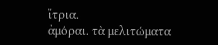ἴτρια.
ἀμόραι. τὰ μελιτώματα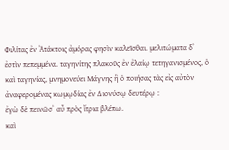Φιλίτας ἐν Ἀτάκτοις ἀμόρας φησὶν καλεῖσθαι. μελιτώματα δ᾽ ἐστὶν πεπεμμένα. ταγηνίτης πλακοῦς ἐν ἐλαίῳ τετηγανισμένος, ὁ καὶ ταγηνίας, μνημονεύει Μάγνης ἢ ὁ ποιήσας τὰς εἰς αὐτὸν ἀναφερομένας κωμῳδίας ἐν Διονύσῳ δευτέρῳ :
ἐγὼ δὲ πεινῶσ᾽ αὖ πρὸς ἴτρια βλέπω.
καὶ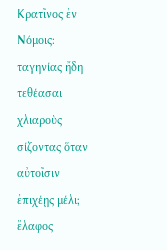Κρατῖνος ἐν Νόμοις:
ταγηνίας ἤδη τεθέασαι χλιαροὺς
σίζοντας ὅταν αὐτοῖσιν ἐπιχέῃς μέλι;
ἔλαφος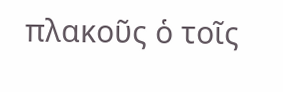πλακοῦς ὁ τοῖς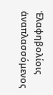Ἐλαφηβολίοις ἀναπλασσόμενος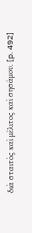διὰ σταιτὸς καὶ μέλιτος καὶ σησάμου. [p. 492]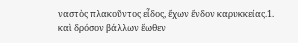ναστὸς πλακοῦντος εἶδος, ἔχων ἔνδον καρυκκείας.1.
καὶ δρόσον βάλλων ἕωθεν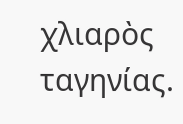χλιαρὸς ταγηνίας.